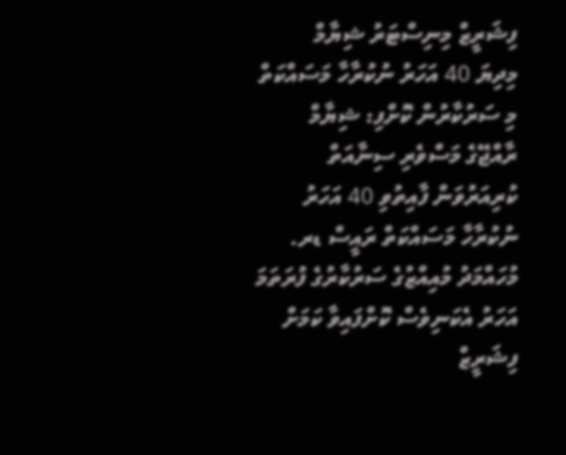ފިޝަރީޒް މިނިސްޓަރު ޝިޔާމް
މިދިޔަ 40 އަހަރު ނުކުރާހާ މަސައްކަތް މި ސަރުކާރުން ކޮށްފި: ޝިޔާމް
ރާއްޖޭގެ މަސްވެރި ސިނާއަތް ކުރިއަރުވަން ފާއިތުވި 40 އަހަރު ނުކުރާހާ މަސައްކަތް ރައީސް ޑރ. މުހައްމަދު މުއިއްޒުގެ ސަރުކާރުގެ ފުރަތަމަ އަހަރު އެކަނިވެސް ކޮށްފައިވާ ކަމަށް ފިޝަރީޒް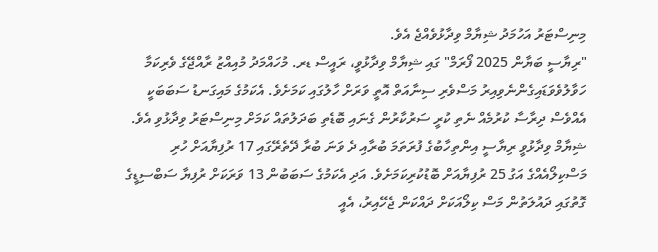މިނިސްޓަރު އަހުމަދު ޝިޔާމް ވިދާޅުވެއްޖެ އެވެ.
"ރިޔާސީ ބަޔާން 2025 ފޯރަމް" ގައި ޝިޔާމް ވިދާޅުވީ، ރައީސް ޑރ. މުހައްމަދު މުއިއްޒު ރާއްޖޭގެ ވެރިކަމާ ހަވާލުވެވަޑައިގެންނެވިއިރު މަސްވެރި ސިނާއަތް އޮތީ ވަރަށް ހާލުގައި ކަމަށެވެ. އެކަމުގެ މައިގަނޑު ސަބަބަކީ އެއްވެސް ދިރާސާ ކުރުމެއް ނެތި ކުރީ ސަރުކާރުން ގެނައި ބޮޑެތި ބަދަލުތައް ކަމަށް މިނިސްޓަރު ވިދާޅުވި އެވެ.
ޝިޔާމް ވިދާޅުވީ ރިޔާސީ އިންތިހާބުގެ ފުރަތަމަ ބުރާއި ދެ ވަނަ ބުރާ ދޭތެރޭގައި 17 ރުފިޔާއަށް ހުރި މަސްކިލޯއެއްގެ އަގު 25 ރުފިޔާއަށް ބޮޑުކުރިކަމަށެވެ. އަދި އެކަމުގެ ސަބަބުން 13 ވަރަކަށް ރުފިޔާ ސަބްސިޑީގެ ގޮތުގައި ދައުލަތުން މަސް ކިލޯއަކަށް ދައްކަން ޖެހޭއިރު، އެއީ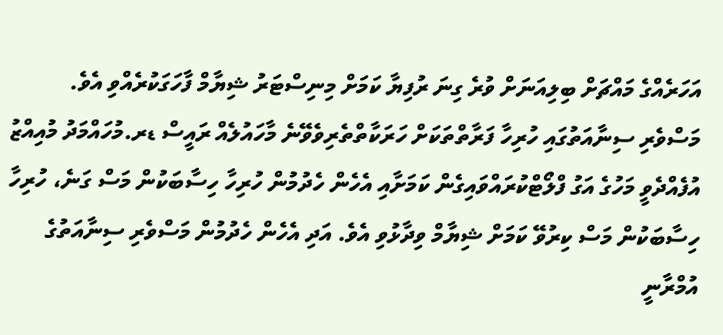އަހަރެއްގެ މައްޗަށް ބިލިއަނަށް ވުރެ ގިނަ ރުފިޔާ ކަމަށް މިނިސްޓަރު ޝިޔާމް ފާހަގަކުރެއްވި އެވެ.
މަސްވެރި ސިނާއަތުގައި ހުރިހާ ފަރާތްތަކަށް ހަރަކާތްތެރިވެވޭނެ މާހައުލެއް ރައީސް ޑރ.މުހައްމަދު މުއިއްޒު އުފެއްދެވީ މަހުގެ އަގު ފްލޯޓްކުރައްވައިގެން ކަމަށާއި އެހެން ހެދުމުން ހުރިހާ ހިސާބަކުން މަސް ގަނެ، ހުރިހާ ހިސާބަކުން މަސް ކިރުވޭ ކަމަށް ޝިޔާމް ވިދާޅުވި އެވެ. އަދި އެހެން ހެދުމުން މަސްވެރި ސިނާއަތުގެ އުމްރާނީ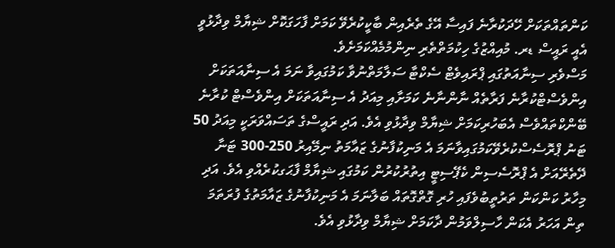ކަންތައްތަކަށް ހޭދަކުރާނެ ފައިސާ އޭގެ ތެރެއިން ބާކީކުރެވޭ ކަމަށް ފާހަގަކޮށް ޝިޔާމް ވިދާޅުވީ އެއީ ރައީސް ޑރ. މުއިއްޒުގެ ހިކުމަތްތެރި ނިންމުމެއްކަމަށެވެ.
މަސްވެރި ސިނާއަތުގައި ޕްރައިވެޓް ސެކްޓާ ސަލާމަތްނުވާ ކަމުގައިވާ ނަމަ އެ ސިނާއަތަކަށް އިންވެސްޓްކުރާނެ ފަރާތެއް ނާންނާނެ ކަމަށާއި މިއަދު އެ ސިނާއަތަކަށް އިންވެސްޓް ކުރާނެ ބޭންކްތައްވެސް އެބަހުރިކަމަށް ޝިޔާމް ވިދާޅުވި އެވެ. އަދި ރައީސްގެ ތަސައްވަރަކީ މިއަދު 50 ޓަނު ޕްރޮސެސްކުރެވޭކަމުގައިވާނަމަ އެ މަނިކުފާނުގެ ޒައާމަތު ނިމޭއިރު 250-300 ޓަނާ ދޭތެރޭއަށް އެ ޕްރޮސެސިން ކެޕޭސިޓީ އިތުރުކުރުން ކަމުގައި ޝިޔާމް ފާޙަގކުރެއްވި އެވެ. އަދި މިހާރު ކަންކަން ތަރުތީބުވެފައި ހުރި ގޮތްގޮތައް ބަލާނަމަ އެ މަނިކުފާނުގެ ޒައާމަތުގެ ފުރަތަމަ ތިން އަހަރު އެކަން ހާސިލްވަމުން ދާކަމަށް ޝިޔާމް ވިދާޅުވި އެވެ.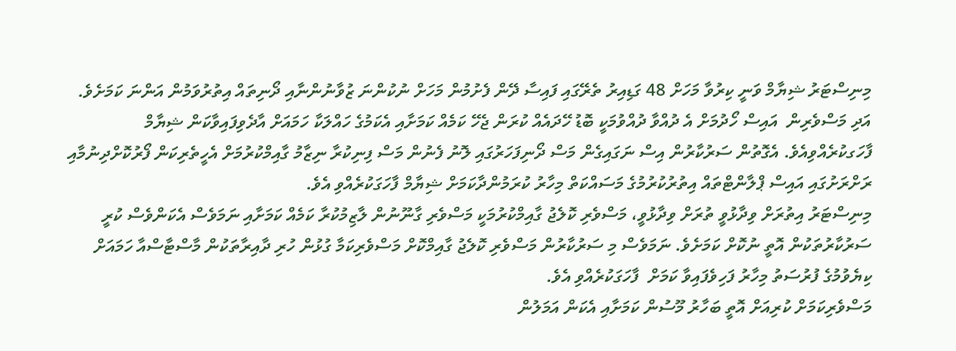މިނިސްޓަރު ޝިޔާމް ވަނީ ކިރުވާ މަހަށް 48 ގަޑިއިރު ތެރޭގައި ފައިސާ ދޭން ފެށުމުން މަހަށް ނުކުންނަ ޒުވާނުންނާއި ދޯނިތައް އިތުރުވަމުން އަންނަ ކަމަށެވެ. އަދި މަސްވެރިން  އައިސް ހޯދުމަށް އެ ދުއްވާ ދުއްވުމަކީ ބޮޑު ހޭދައެއް ކުރަން ޖެހޭ ކަމެއް ކަމަށާއި އެކަމުގެ ހައްލަކާ ހަމައަށް އާދެވިފައިވާކަން ޝިޔާމް ފާހަގކުރެއްވިއެވެ. އެގޮތުން ސަރުކާރުން އިސް ނަގައިގެން މަސް ދޯނިފަހަރުގައި ލޮނު ފެނުން މަސް ފިނިކުރާ ނިޒާމު ގާއިމްކުރުމަށް އެހީތެރިކަން ފޯރުކޮށްދިނުމާއި ރަށްރަށުގައި އައިސް ޕްލާންޓްތައް އިތުރުކުރުމުގެ މަސައްކަތް މިހާރު ކުރަމުންދާކަމަށް ޝިޔާމް ފާހަގަކުރެއްވި އެވެ.
މިނިސްޓަރު އިތުރަށް ވިދާޅުވީ ތުރަށް ވިދާޅުވީ، މަސްވެރި ކޮލެޖު ގާއިމްކުރުމަކީ މަސްވެރި ގާނޫނުން ލާޒިމުކުރާ ކަމެއް ކަމަށާއި ނަމަވެސް އެކަންވެސް ކުރީ ސަރުކާރުތަކުން އޮތީ ނުކޮށް ކަމަށެވެ. ނަމަވެސް މި ސަރުކާރުން މަސްވެރި ކޮލެޖު ގާއިމްކޮށް މަސްވެރިކަމާ ގުޅުން ހުރި ދާއިރާތަކުން މާސްޓާސްއާ ހަމައަށް ކިޔެވުމުގެ ފުރުސަތު މިހާރު ފަހިވެފައިވާ ކަމަށް  ފާހަގަކުރެއްވި އެވެ.
މަސްވެރިކަމަށް ކުރިއަށް އޮތީ ބަހާރު މޫސުން ކަމަށާއި އެކަން އަމަލުން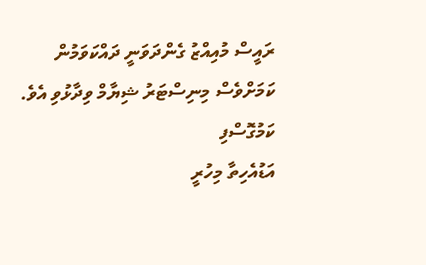ރައީސް މުއިއްޒު ގެންދަވަނީ ދައްކަވަމުން ކަމަށްވެސް މިނިސްޓަރު ޝިޔާމް ވިދާޅުވި އެވެ.
ކަމުގޮސްފި
އަޑުއެހިތާ މިހުރީ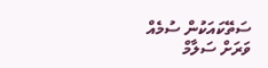ސަތޭކައަކުން ސުމެއް
ވަރަށް ސަލާމް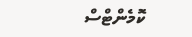ކޮމެންޓްސް